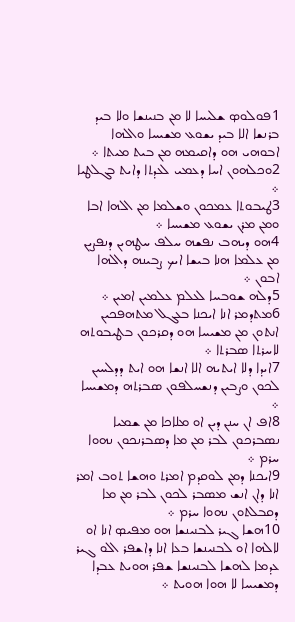1ܦܘܠܘܤ ܫܠܝܚܐ ܠܐ ܡܢ ܒܢܝܢܫܐ ܘܠܐ ܒܝܕ ܒܪܢܫܐ ܐܠܐ ܒܝܕ ܝܫܘܥ ܡܫܝܚܐ ܘܐܠܗܐ ܐܒܘܗܝ ܗܘ ܕܐܩܝܡܗ ܡܢ ܒܝܬ ܡܝܬܐ ܀
2ܘܟܠܗܘܢ ܐܚܐ ܕܥܡܝ ܠܥܕܬܐ ܕܐܝܬ ܒܓܠܛܝܐ ܀
3ܛܝܒܘܬܐ ܥܡܟܘܢ ܘܫܠܡܐ ܡܢ ܐܠܗܐ ܐܒܐ ܘܡܢ ܡܪܢ ܝܫܘܥ ܡܫܝܚܐ ܀
4ܗܘ ܕܝܗܒ ܢܦܫܗ ܚܠܦ ܚܛܗܝܢ ܕܢܦܨܝܢ ܡܢ ܥܠܡܐ ܗܢܐ ܒܝܫܐ ܐܝܟ ܨܒܝܢܗ ܕܐܠܗܐ ܐܒܘܢ ܀
5ܕܠܗ ܫܘܒܚܐ ܠܥܠܡ ܥܠܡܝܢ ܐܡܝܢ ܀
6ܡܬܕܡܪ ܐܢܐ ܐܝܟܢܐ ܒܥܓܠ ܡܬܗܦܟܝܢ ܐܢܬܘܢ ܡܢ ܡܫܝܚܐ ܗܘ ܕܩܪܟܘܢ ܒܛܝܒܘܬܗ ܠܐܚܪܬܐ ܤܒܪܬܐ ܀
7ܐܝܕܐ ܕܠܐ ܐܝܬܝܗ ܐܠܐ ܐܢܫܐ ܗܘ ܐܝܬ ܕܕܠܚܝܢ ܠܟܘܢ ܘܨܒܝܢ ܕܢܫܚܠܦܘܢ ܤܒܪܬܗ ܕܡܫܝܚܐ ܀
8ܐܦ ܐܢ ܚܢܢ ܕܝܢ ܐܘ ܡܠܐܟܐ ܡܢ ܫܡܝܐ ܢܤܒܪܟܘܢ ܠܒܪ ܡܢ ܡܐ ܕܤܒܪܢܟܘܢ ܢܗܘܐ ܚܪܡ ܀
9ܐܝܟܢܐ ܕܡܢ ܠܘܩܕܡ ܐܡܪܬ ܘܗܫܐ ܬܘܒ ܐܡܪ ܐܢܐ ܕܐܢ ܐܢܫ ܡܤܒܪ ܠܟܘܢ ܠܒܪ ܡܢ ܡܐ ܕܩܒܠܬܘܢ ܢܗܘܐ ܚܪܡ ܀
10ܗܫܐ ܓܝܪ ܠܒܢܝܢܫܐ ܗܘ ܡܦܝܤ ܐܢܐ ܐܘ ܠܐܠܗܐ ܐܘ ܠܒܢܝܢܫܐ ܒܥܐ ܐܢܐ ܕܐܫܦܪ ܐܠܘ ܓܝܪ ܥܕܡܐ ܠܗܫܐ ܠܒܢܝܢܫܐ ܫܦܪ ܗܘܝܬ ܥܒܕܐ ܕܡܫܝܚܐ ܠܐ ܗܘܐ ܗܘܝܬ ܀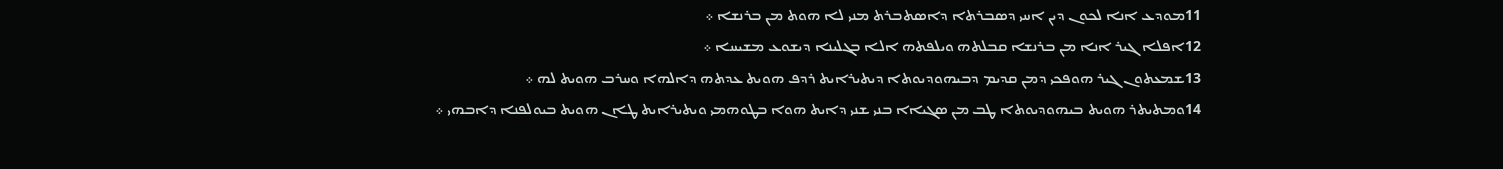11ܡܘܕܥ ܐܢܐ ܠܟܘܢ ܕܝܢ ܐܚܝ ܕܤܒܪܬܐ ܕܐܤܬܒܪܬ ܡܢܝ ܠܐ ܗܘܬ ܡܢ ܒܪܢܫܐ ܀
12ܐܦܠܐ ܓܝܪ ܐܢܐ ܡܢ ܒܪܢܫܐ ܩܒܠܬܗ ܘܝܠܦܬܗ ܐܠܐ ܒܓܠܝܢܐ ܕܝܫܘܥ ܡܫܝܚܐ ܀
13ܫܡܥܬܘܢ ܓܝܪ ܗܘܦܟܝ ܕܡܢ ܩܕܝܡ ܕܒܝܗܘܕܝܘܬܐ ܕܝܬܝܪܐܝܬ ܪܕܦ ܗܘܝܬ ܥܕܬܗ ܕܐܠܗܐ ܘܚܪܒ ܗܘܝܬ ܠܗ ܀
14ܘܡܬܝܬܪ ܗܘܝܬ ܒܝܗܘܕܝܘܬܐ ܛܒ ܡܢ ܤܓܝܐܐ ܒܢܝ ܫܢܝ ܕܐܝܬ ܗܘܐ ܒܛܘܗܡܝ ܘܝܬܝܪܐܝܬ ܛܐܢ ܗܘܝܬ ܒܝܘܠܦܢܐ ܕܐܒܗܝ ܀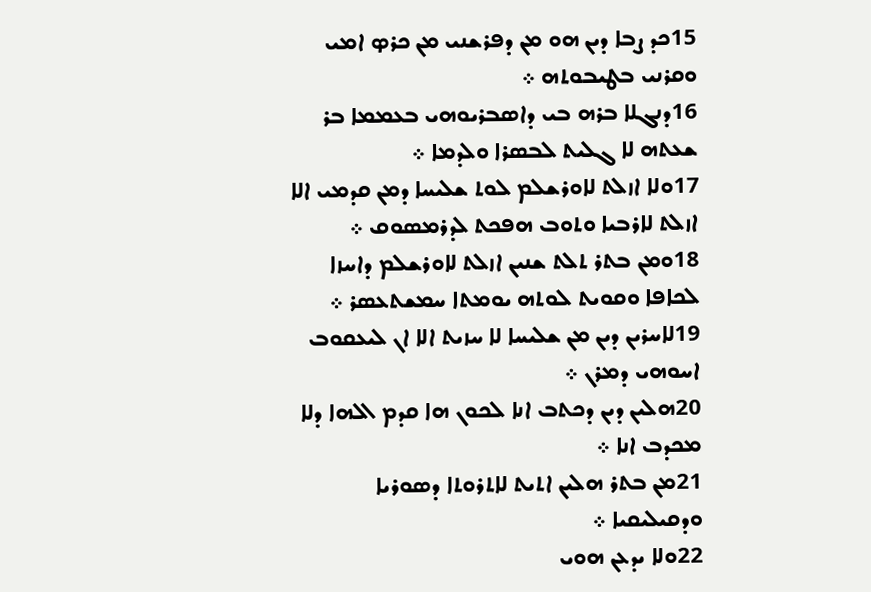15ܟܕ ܨܒܐ ܕܝܢ ܗܘ ܡܢ ܕܦܪܫܢܝ ܡܢ ܟܪܤ ܐܡܝ ܘܩܪܢܝ ܒܛܝܒܘܬܗ ܀
16ܕܢܓܠܐ ܒܪܗ ܒܝ ܕܐܤܒܪܝܘܗܝ ܒܥܡܡܐ ܒܪ ܫܥܬܗ ܠܐ ܓܠܝܬ ܠܒܤܪܐ ܘܠܕܡܐ ܀
17ܘܠܐ ܐܙܠܬ ܠܐܘܪܫܠܡ ܠܘܬ ܫܠܝܚܐ ܕܡܢ ܩܕܡܝ ܐܠܐ ܐܙܠܬ ܠܐܪܒܝܐ ܘܬܘܒ ܗܦܟܬ ܠܕܪܡܤܘܩ ܀
18ܘܡܢ ܒܬܪ ܬܠܬ ܫܢܝܢ ܐܙܠܬ ܠܐܘܪܫܠܡ ܕܐܚܙܐ ܠܟܐܦܐ ܘܩܘܝܬ ܠܘܬܗ ܝܘܡܬܐ ܚܡܫܬܥܤܪ ܀
19ܠܐܚܪܝܢ ܕܝܢ ܡܢ ܫܠܝܚܐ ܠܐ ܚܙܝܬ ܐܠܐ ܐܢ ܠܝܥܩܘܒ ܐܚܘܗܝ ܕܡܪܢ ܀
20ܗܠܝܢ ܕܝܢ ܕܟܬܒ ܐܢܐ ܠܟܘܢ ܗܐ ܩܕܡ ܐܠܗܐ ܕܠܐ ܡܟܕܒ ܐܢܐ ܀
21ܡܢ ܒܬܪ ܗܠܝܢ ܐܬܝܬ ܠܐܬܪܘܬܐ ܕܤܘܪܝܐ ܘܕܩܝܠܝܩܝܐ ܀
22ܘܠܐ ܝܕܥܢ ܗܘܝ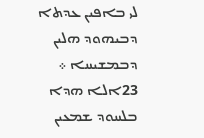ܠܝ ܒܐܦܝܢ ܥܕܬܐ ܕܒܝܗܘܕ ܗܠܝܢ ܕܒܡܫܝܚܐ ܀
23ܐܠܐ ܗܕܐ ܒܠܚܘܕ ܫܡܥܝܢ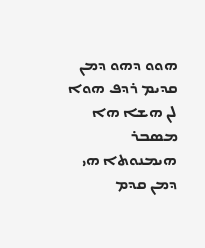ܗܘܘ ܕܗܘ ܕܡܢ ܩܕܝܡ ܪܕܦ ܗܘܐ ܠܢ ܗܫܐ ܗܐ ܡܤܒܪ ܗܝܡܢܘܬܐ ܗܝ ܕܡܢ ܩܕܡ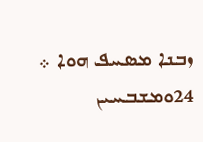ܙܒܢܐ ܡܤܚܦ ܗܘܐ ܀
24ܘܡܫܒܚܝܢ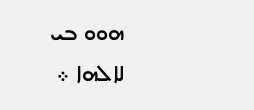ܗܘܘ ܒܝ ܠܐܠܗܐ ܀